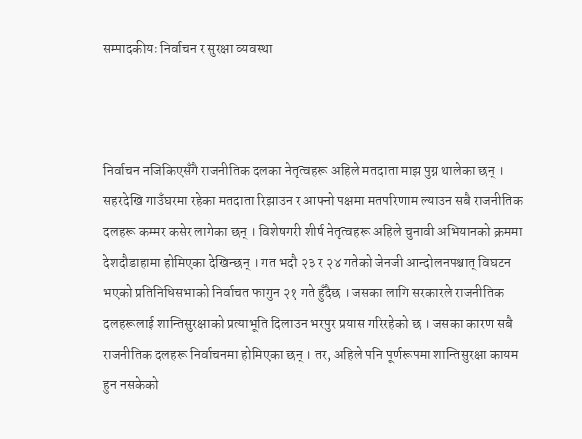सम्पादकीयः निर्वाचन र सुरक्षा व्यवस्था



निर्वाचन नजिकिएसँगै राजनीतिक दलका नेतृत्वहरू अहिले मतदाता माझ पुग्न थालेका छन् । सहरदेखि गाउँघरमा रहेका मतदाता रिझाउन र आफ्नो पक्षमा मतपरिणाम ल्याउन सबै राजनीतिक दलहरू कम्मर कसेर लागेका छन् । विशेषगरी शीर्ष नेतृत्वहरू अहिले चुनावी अभियानको क्रममा देशदौडाहामा होमिएका देखिन्छन् । गत भदौ २३ र २४ गतेको जेनजी आन्दोलनपश्चात् विघटन भएको प्रतिनिधिसभाको निर्वाचत फागुन २१ गते हुँदैछ । जसका लागि सरकारले राजनीतिक दलहरूलाई शान्तिसुरक्षाको प्रत्याभूति दिलाउन भरपुर प्रयास गरिरहेको छ । जसका कारण सबै राजनीतिक दलहरू निर्वाचनमा होमिएका छन् । तर, अहिले पनि पूर्णरूपमा शान्तिसुरक्षा कायम हुन नसकेको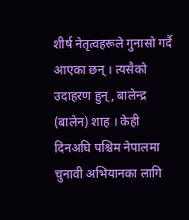शीर्ष नेतृत्वहरूले गुनासो गर्दै आएका छन् । त्यसैको उदाहरण हुन्, बालेन्द्र (बालेन) शाह । केही दिनअघि पश्चिम नेपालमा चुनावी अभियानका लागि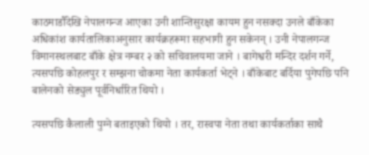काठमाडौँदेखि नेपालगन्ज आएका उनी शान्तिसुरक्षा कायम हुन नसक्दा उनले बाँकेका अधिकांश कार्यतालिकाअनुसार कार्यक्रहरूमा सहभागी हुन सकेनन् । उनी नेपालगन्ज विमानस्थलबाट बाँके क्षेत्र नम्बर २ को सचिवालयमा जाने । बागेश्वरी मन्दिर दर्शन गर्ने, त्यसपछि कोहलपुर र सम्झना चोकमा नेता कार्यकर्ता भेट्ने । बाँकेबाट बर्दिया पुगेपछि पनि बालेनको सेड्युल पूर्वनिर्धारित थियो ।

त्यसपछि कैलाली पुग्ने बताइएको थियो । तर, रास्वपा नेता तथा कार्यकर्ताका साथै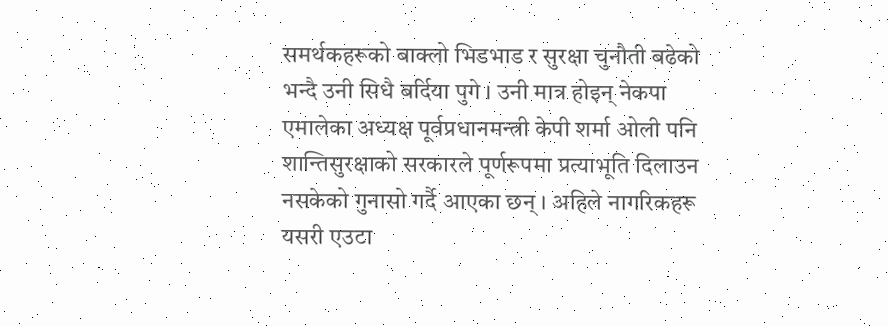समर्थकहरूको बाक्लो भिडभाड र सुरक्षा चुनौती बढेको भन्दै उनी सिधै बर्दिया पुगे । उनी मात्र होइन् नेकपा एमालेका अध्यक्ष पूर्वप्रधानमन्त्री केपी शर्मा ओली पनि शान्तिसुरक्षाको सरकारले पूर्णरूपमा प्रत्याभूति दिलाउन नसकेको गुनासो गर्दै आएका छन् । अहिले नागरिकहरू यसरी एउटा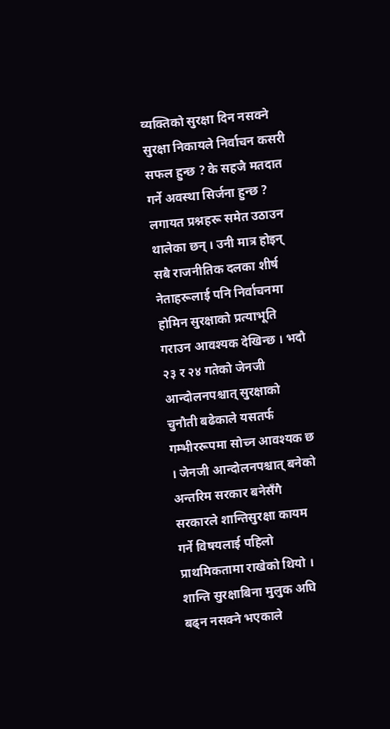व्यक्तिको सुरक्षा दिन नसक्ने सुरक्षा निकायले निर्वाचन कसरी सफल हुन्छ ? के सहजै मतदात गर्ने अवस्था सिर्जना हुन्छ ? लगायत प्रश्नहरू समेत उठाउन थालेका छन् । उनी मात्र होइन् सबै राजनीतिक दलका शीर्ष नेताहरूलाई पनि निर्वाचनमा होमिन सुरक्षाको प्रत्याभूति गराउन आवश्यक देखिन्छ । भदौ २३ र २४ गतेको जेनजी आन्दोलनपश्चात् सुरक्षाको चुनौती बढेकाले यसतर्फ गम्भीररूपमा सोच्न आवश्यक छ । जेनजी आन्दोलनपश्चात् बनेको अन्तरिम सरकार बनेसँगै सरकारले शान्तिसुरक्षा कायम गर्ने विषयलाई पहिलो प्राथमिकतामा राखेको थियो । शान्ति सुरक्षाबिना मुलुक अघि बढ्न नसक्ने भएकाले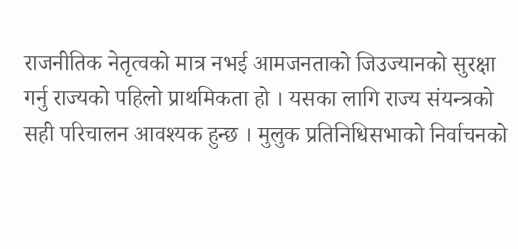राजनीतिक नेतृत्वको मात्र नभई आमजनताको जिउज्यानको सुरक्षा गर्नु राज्यको पहिलो प्राथमिकता हो । यसका लागि राज्य संयन्त्रको सही परिचालन आवश्यक हुन्छ । मुलुक प्रतिनिधिसभाको निर्वाचनको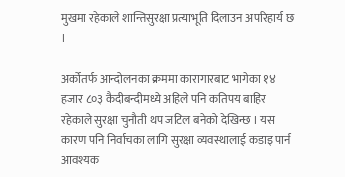मुखमा रहेकाले शान्तिसुरक्षा प्रत्याभूति दिलाउन अपरिहार्य छ ।

अर्कोतर्फ आन्दोलनका क्रममा कारागारबाट भागेका १४ हजार ८०३ कैदीबन्दीमध्ये अहिले पनि कतिपय बाहिर रहेकाले सुरक्षा चुनौती थप जटिल बनेको देखिन्छ । यस कारण पनि निर्वाचका लागि सुरक्षा व्यवस्थालाई कडाइ पार्न आवश्यक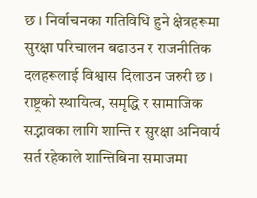छ । निर्वाचनका गतिविधि हुने क्षेत्रहरूमा सुरक्षा परिचालन बढाउन र राजनीतिक दलहरूलाई विश्वास दिलाउन जरुरी छ । राष्ट्रको स्थायित्व, समृद्धि र सामाजिक सद्भावका लागि शान्ति र सुरक्षा अनिवार्य सर्त रहेकाले शान्तिबिना समाजमा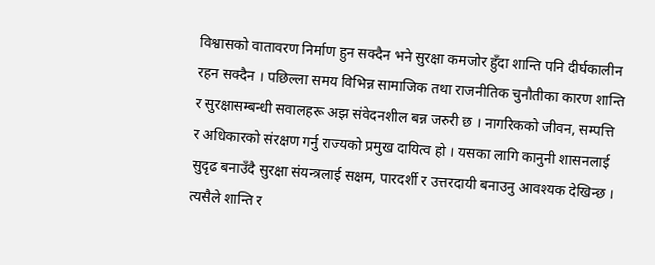विश्वासको वातावरण निर्माण हुन सक्दैन भने सुरक्षा कमजोर हुँदा शान्ति पनि दीर्घकालीन रहन सक्दैन । पछिल्ला समय विभिन्न सामाजिक तथा राजनीतिक चुनौतीका कारण शान्ति र सुरक्षासम्बन्धी सवालहरू अझ संवेदनशील बन्न जरुरी छ । नागरिकको जीवन, सम्पत्ति र अधिकारको संरक्षण गर्नु राज्यको प्रमुख दायित्व हो । यसका लागि कानुनी शासनलाई सुदृढ बनाउँदै सुरक्षा संयन्त्रलाई सक्षम, पारदर्शी र उत्तरदायी बनाउनु आवश्यक देखिन्छ । त्यसैले शान्ति र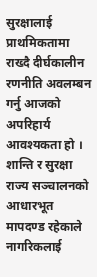सुरक्षालाई प्राथमिकतामा राख्दै दीर्घकालीन रणनीति अवलम्बन गर्नु आजको अपरिहार्य आवश्यकता हो । शान्ति र सुरक्षा राज्य सञ्चालनको आधारभूत मापदण्ड रहेकाले नागरिकलाई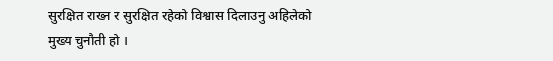सुरक्षित राख्न र सुरक्षित रहेको विश्वास दिलाउनु अहिलेको मुख्य चुनौती हो ।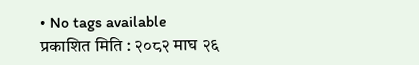• No tags available
प्रकाशित मिति : २०८२ माघ २६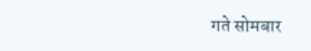गते सोमबार